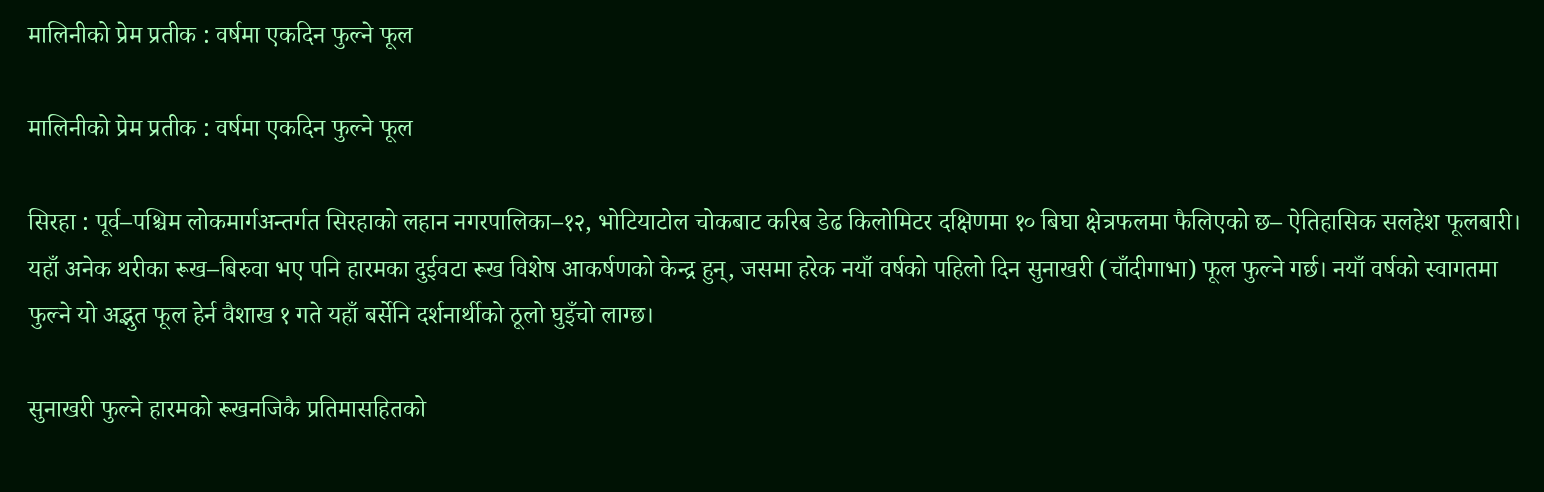मालिनीको प्रेम प्रतीक : वर्षमा एकदिन फुल्ने फूल

मालिनीको प्रेम प्रतीक : वर्षमा एकदिन फुल्ने फूल

सिरहा : पूर्व–पश्चिम लोकमार्गअन्तर्गत सिरहाको लहान नगरपालिका–१२, भोटियाटोल चोकबाट करिब डेढ किलोमिटर दक्षिणमा १० बिघा क्षेत्रफलमा फैलिएको छ– ऐतिहासिक सलहेश फूलबारी। यहाँ अनेक थरीका रूख–बिरुवा भए पनि हारमका दुईवटा रूख विशेष आकर्षणको केन्द्र हुन्, जसमा हरेक नयाँ वर्षको पहिलो दिन सुनाखरी (चाँदीगाभा) फूल फुल्ने गर्छ। नयाँ वर्षको स्वागतमा फुल्ने यो अद्भुत फूल हेर्न वैशाख १ गते यहाँ बर्सेनि दर्शनार्थीको ठूलो घुइँचो लाग्छ।

सुनाखरी फुल्ने हारमको रूखनजिकै प्रतिमासहितको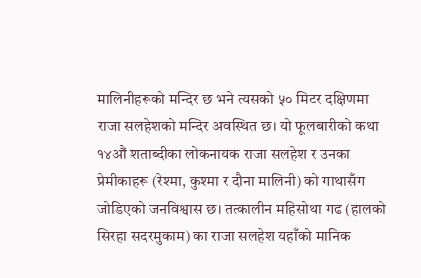मालिनीहरूको मन्दिर छ भने त्यसको ५० मिटर दक्षिणमा राजा सलहेशको मन्दिर अवस्थित छ। यो फूलबारीको कथा १४औं शताब्दीका लोकनायक राजा सलहेश र उनका प्रेमीकाहरू (रेश्मा, कुश्मा र दौना मालिनी) को गाथासँग जोडिएको जनविश्वास छ। तत्कालीन महिसोथा गढ (हालको सिरहा सदरमुकाम) का राजा सलहेश यहाँको मानिक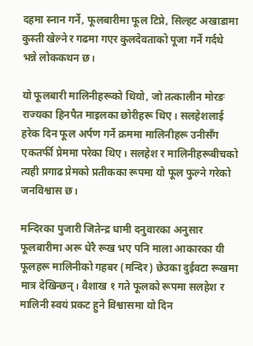दहमा स्नान गर्ने, फूलबारीमा फूल टिप्ने, सिल्हट अखाडामा कुस्ती खेल्ने र गढमा गएर कुलदेवताको पूजा गर्ने गर्दथे भन्ने लोककथन छ।

यो फूलबारी मालिनीहरूको थियो, जो तत्कालीन मोरङ राज्यका हिनपैत माइलका छोरीहरू थिए। सलहेशलाई हरेक दिन फूल अर्पण गर्ने क्रममा मालिनीहरू उनीसँग एकतर्फी प्रेममा परेका थिए। सलहेश र मालिनीहरूबीचको त्यही प्रगाढ प्रेमको प्रतीकका रूपमा यो फूल फुल्ने गरेको जनविश्वास छ।

मन्दिरका पुजारी जितेन्द्र धामी दनुवारका अनुसार फूलबारीमा अरू धेरै रूख भए पनि माला आकारका यी फूलहरू मालिनीको गहबर (मन्दिर) छेउका दुईवटा रूखमा मात्र देखिन्छन्। वैशाख १ गते फूलको रूपमा सलहेश र मालिनी स्वयं प्रकट हुने विश्वासमा यो दिन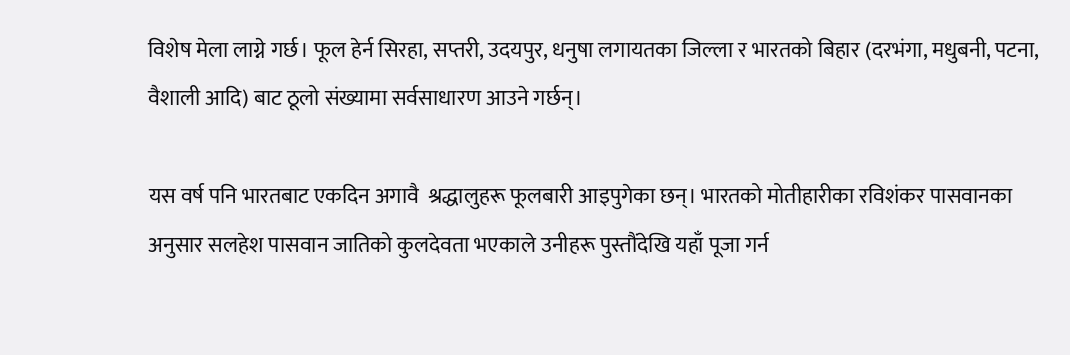विशेष मेला लाग्ने गर्छ। फूल हेर्न सिरहा, सप्तरी, उदयपुर, धनुषा लगायतका जिल्ला र भारतको बिहार (दरभंगा, मधुबनी, पटना, वैशाली आदि) बाट ठूलो संख्यामा सर्वसाधारण आउने गर्छन्।

यस वर्ष पनि भारतबाट एकदिन अगावै  श्रद्धालुहरू फूलबारी आइपुगेका छन्। भारतको मोतीहारीका रविशंकर पासवानका अनुसार सलहेश पासवान जातिको कुलदेवता भएकाले उनीहरू पुस्तौंदेखि यहाँ पूजा गर्न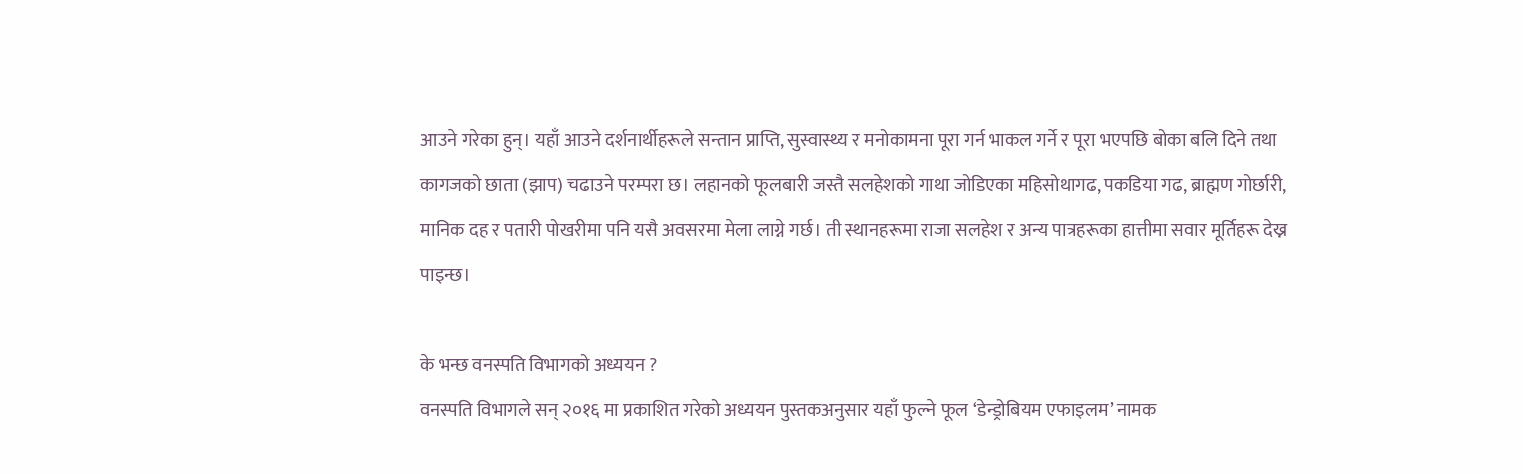आउने गरेका हुन्। यहाँ आउने दर्शनार्थीहरूले सन्तान प्राप्ति, सुस्वास्थ्य र मनोकामना पूरा गर्न भाकल गर्ने र पूरा भएपछि बोका बलि दिने तथा कागजको छाता (झाप) चढाउने परम्परा छ। लहानको फूलबारी जस्तै सलहेशको गाथा जोडिएका महिसोथागढ, पकडिया गढ, ब्राह्मण गोर्छारी, मानिक दह र पतारी पोखरीमा पनि यसै अवसरमा मेला लाग्ने गर्छ। ती स्थानहरूमा राजा सलहेश र अन्य पात्रहरूका हात्तीमा सवार मूर्तिहरू देख्न पाइन्छ।

के भन्छ वनस्पति विभागको अध्ययन ?
वनस्पति विभागले सन् २०१६ मा प्रकाशित गरेको अध्ययन पुस्तकअनुसार यहाँ फुल्ने फूल ‘डेन्ड्रोबियम एफाइलम’ नामक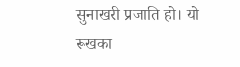सुनाखरी प्रजाति हो। यो रूखका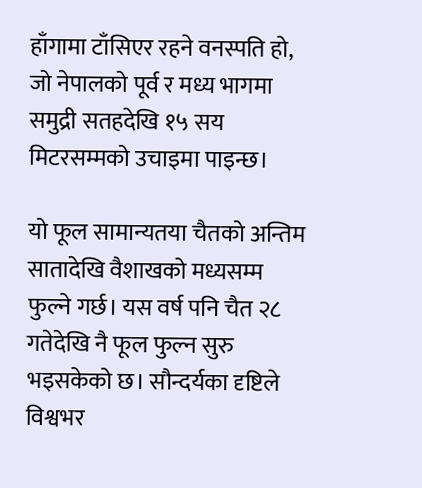हाँगामा टाँसिएर रहने वनस्पति हो, जो नेपालको पूर्व र मध्य भागमा समुद्री सतहदेखि १५ सय मिटरसम्मको उचाइमा पाइन्छ।

यो फूल सामान्यतया चैतको अन्तिम सातादेखि वैशाखको मध्यसम्म फुल्ने गर्छ। यस वर्ष पनि चैत २८ गतेदेखि नै फूल फुल्न सुरु भइसकेको छ। सौन्दर्यका दृष्टिले विश्वभर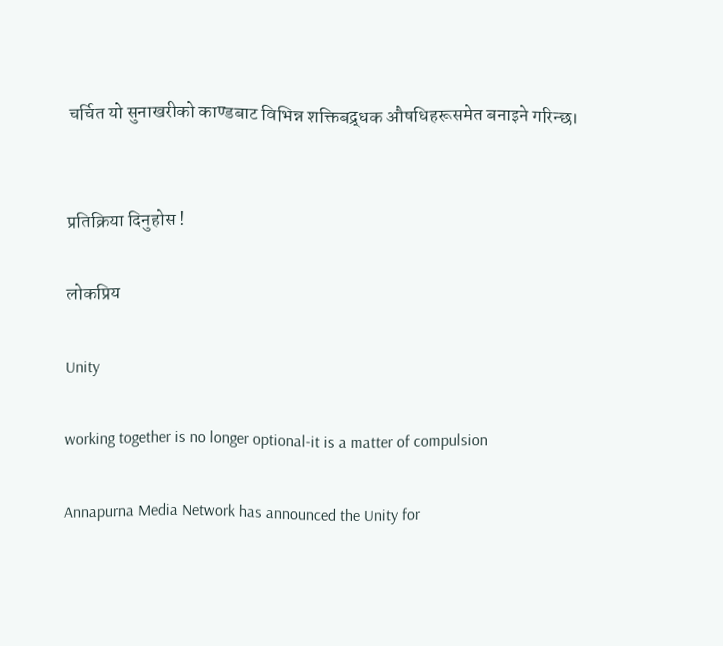चर्चित यो सुनाखरीको काण्डबाट विभिन्न शक्तिबद्र्धक औषधिहरूसमेत बनाइने गरिन्छ।


प्रतिक्रिया दिनुहोस !

लोकप्रिय

Unity

working together is no longer optional-it is a matter of compulsion

Annapurna Media Network has announced the Unity for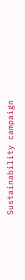Sustainability campaign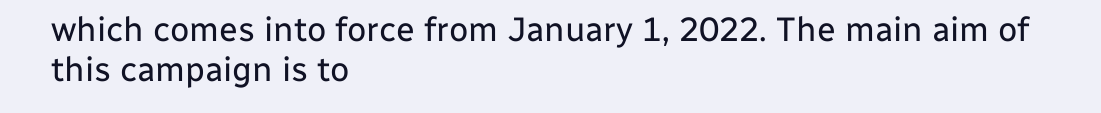which comes into force from January 1, 2022. The main aim of this campaign is to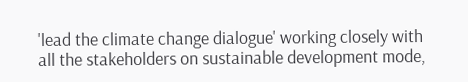'lead the climate change dialogue' working closely with all the stakeholders on sustainable development mode,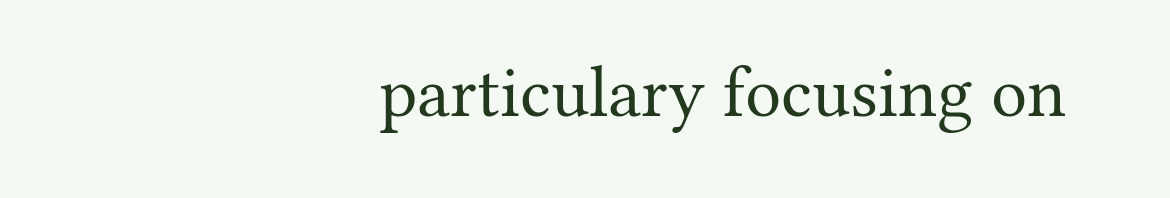particulary focusing on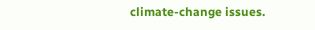climate-change issues.